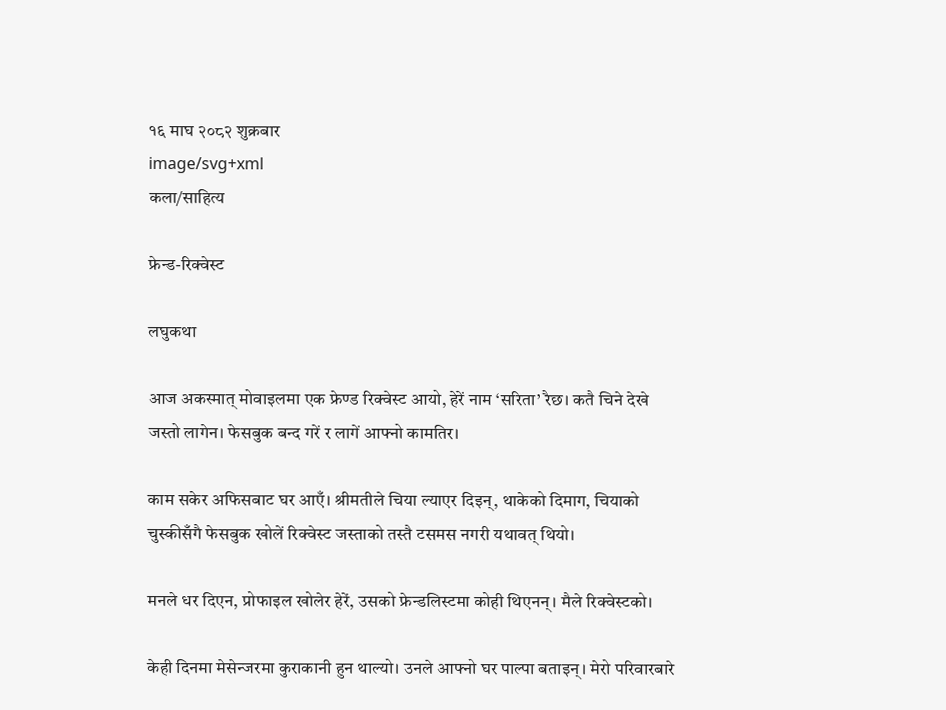१६ माघ २०८२ शुक्रबार
image/svg+xml
कला/साहित्य

फ्रेन्ड-रिक्वेस्ट

लघुकथा

आज अकस्मात् मोवाइलमा एक फ्रेण्ड रिक्वेस्ट आयो, हेरें नाम ‘सरिता’ रैछ। कतै चिने देखे जस्तो लागेन। फेसबुक बन्द गरें र लागें आफ्नो कामतिर।

काम सकेर अफिसबाट घर आएँ। श्रीमतीले चिया ल्याएर दिइन्, थाकेको दिमाग, चियाको चुस्कीसँगै फेसबुक खोलें रिक्वेस्ट जस्ताको तस्तै टसमस नगरी यथावत् थियो।

मनले धर दिएन‌, प्रोफाइल खोलेर हेरें‌, उसको फ्रेन्डलिस्टमा कोही थिएनन्। मैले रिक्वेस्टको।

केही दिनमा मेसेन्जरमा कुराकानी हुन थाल्यो। उनले आफ्नो घर पाल्पा बताइन्। मेरो परिवारबारे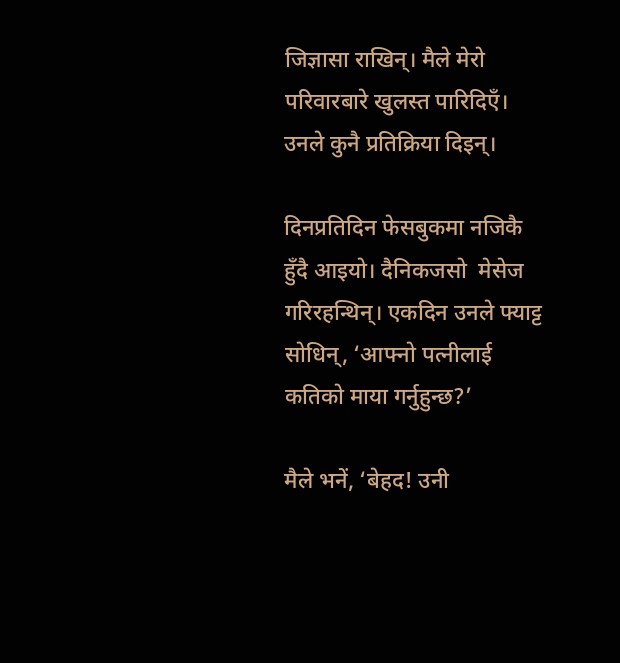जिज्ञासा राखिन्। मैले मेरो परिवारबारे खुलस्त पारिदिएँ। उनले कुनै प्रतिक्रिया दिइन्।

दिनप्रतिदिन फेसबुकमा नजिकै हुँदै आइयो। दैनिकजसो  मेसेज गरिरहन्थिन्। एकदिन उनले फ्याट्ट सोधिन्, ‘आफ्नो पत्नीलाई कतिको माया गर्नुहुन्छ?’

मैले भनें, ‘बेहद! उनी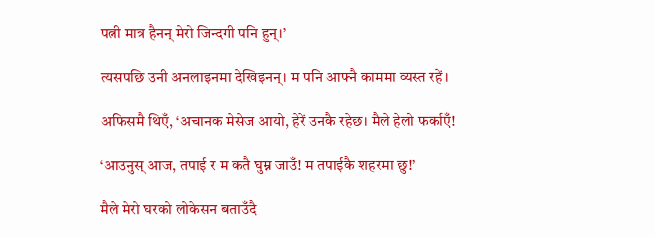पत्नी मात्र हैनन् मेरो जिन्दगी पनि हुन्।’

त्यसपछि उनी अनलाइनमा देखिइनन्। म पनि आफ्नै काममा व्यस्त रहें।

अफिसमै थिएँ, ‘अचानक मेसेज आयो, हेरें उनकै रहेछ। मैले हेलो फर्काएँ!

‘आउनुस् आज, तपाई र म कतै घुम्न जाउँ! म तपाईकै शहरमा छु!’

मैले मेरो घरको लोकेसन बताउँदै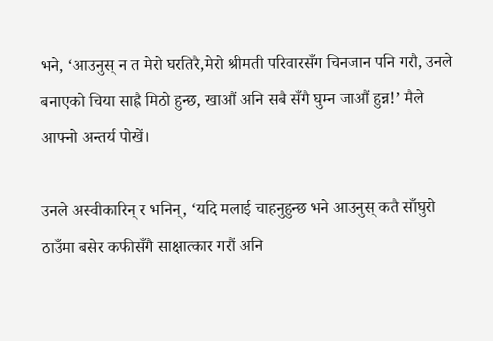भने, ‘आउनुस् न त मेरो घरतिरै,मेरो श्रीमती परिवारसँग चिनजान पनि गरौ, उनले बनाएको चिया साह्रै मिठो हुन्छ, खाऔं अनि सबै सँगै घुम्न जाऔं हुन्न!’ मैले आफ्नो अन्तर्य पोखें।

उनले अस्वीकारिन् र भनिन्, ‘यदि मलाई चाहनुहुन्छ भने आउनुस् कतै साँघुरो ठाउँमा बसेर कफीसँगै साक्षात्कार गरौं अनि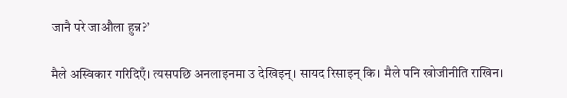जानै परे जाऔला हुन्न?’

मैले अस्विकार गरिदिएँ। त्यसपछि अनलाइनमा उ देखिइन्। सायद रिसाइन् कि। मैले पनि खोजीनीति राखिन।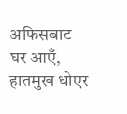अफिसबाट घर आएँ, हातमुख धोएर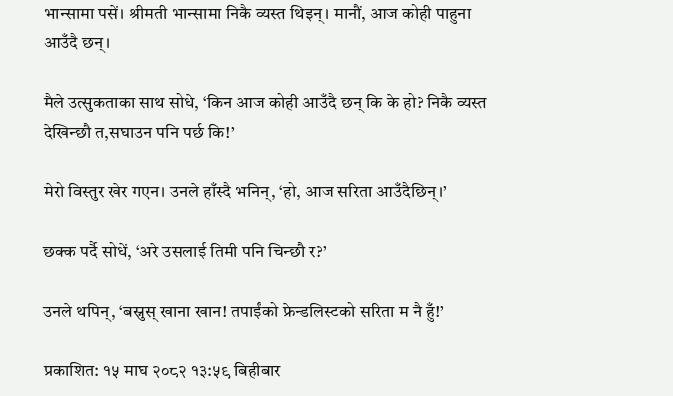भान्सामा पसें। श्रीमती भान्सामा निकै व्यस्त थिइन्। मानौं, आज कोही पाहुना आउँदै छन्।

मैले उत्सुकताका साथ सोधे, ‘किन आज कोही आउँदै छन् कि के हो? निकै व्यस्त देखिन्छौ त,सघाउन पनि पर्छ कि!’

मेरो विस्तुर खेर गएन। उनले हाँस्दै भनिन्, ‘हो, आज सरिता आउँदैछिन्।’

छक्क पर्दै सोधें, ‘अरे उसलाई तिमी पनि चिन्छौ र?’

उनले थपिन्, ‘बस्नुस् खाना खान! तपाईंको फ्रेन्डलिस्टको सरिता म नै हुँ!’

प्रकाशित: १५ माघ २०८२ १३:५९ बिहीबार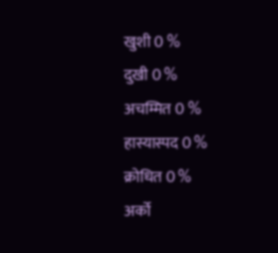खुशी 0 %
दुखी 0 %
अचम्मित 0 %
हास्यास्पद 0 %
क्रोधित 0 %
अर्को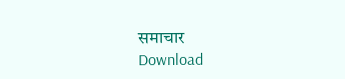समाचार
Download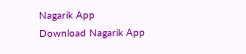Nagarik App
Download Nagarik App